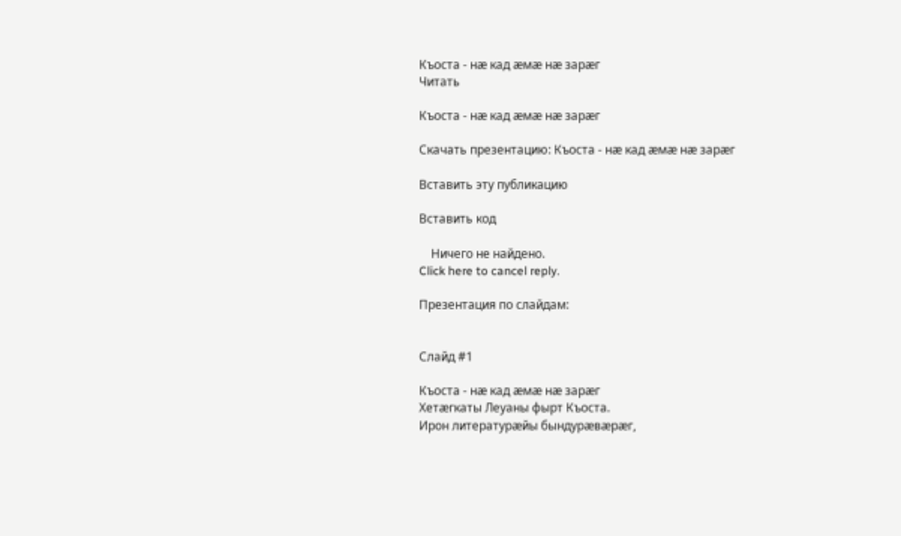Къоста - нæ кад æмæ нæ зарæг
Читать

Къоста - нæ кад æмæ нæ зарæг

Cкачать презентацию: Къоста - нæ кад æмæ нæ зарæг

Вставить эту публикацию

Вставить код

    Ничего не найдено.
Click here to cancel reply.

Презентация по слайдам:


Слайд #1

Къоста - нæ кад æмæ нæ зарæг
Хетæгкаты Леуаны фырт Къоста.
Ирон литературæйы бындурæвæрæг,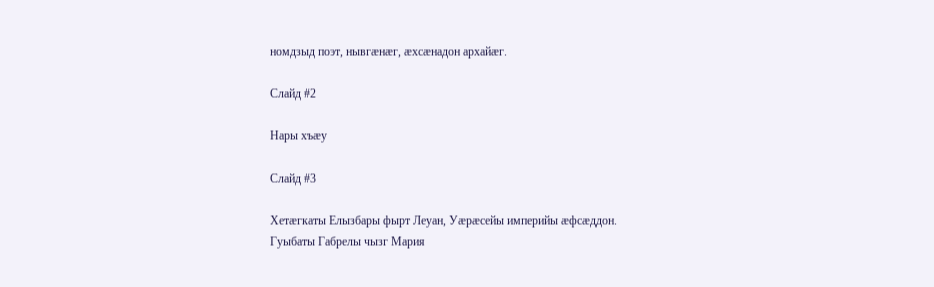номдзыд поэт, нывгæнæг, æхсæнадон архайæг.

Слайд #2

Нары хъæу

Слайд #3

Хетæгкаты Елызбары фырт Леуан, Уæрæсейы империйы æфсæддон.
Гуыбаты Габрелы чызг Мария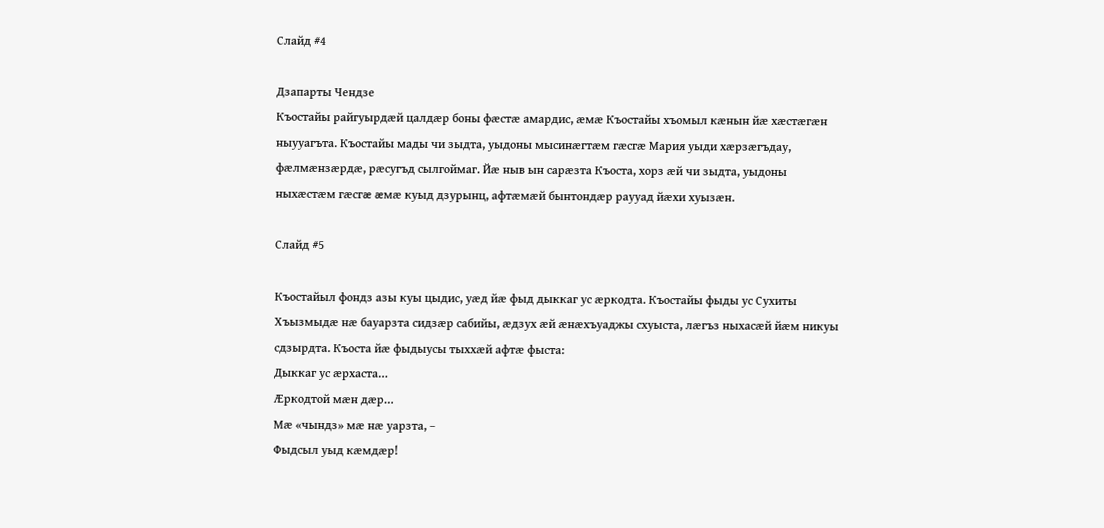Слайд #4

Дзапарты Чендзе
Къостайы райгуырдæй цалдæр боны фæстæ амардис, æмæ Къостайы хъомыл кæнын йæ хæстæгæн ныууагъта. Къостайы мады чи зыдта, уыдоны мысинæгтæм гæсгæ Мария уыди хæрзæгъдау, фæлмæнзæрдæ, рæсугъд сылгоймаг. Йæ ныв ын сарæзта Къоста, хорз æй чи зыдта, уыдоны ныхæстæм гæсгæ æмæ куыд дзурынц, афтæмæй бынтондæр раууад йæхи хуызæн.

Слайд #5

Къостайыл фондз азы куы цыдис, уæд йæ фыд дыккаг ус æркодта. Къостайы фыды ус Сухиты Хъызмыдæ нæ бауарзта сидзæр сабийы, æдзух æй æнæхъуаджы схуыста, лæгъз ныхасæй йæм никуы сдзырдта. Къоста йæ фыдыусы тыххæй афтæ фыста:
Дыккаг ус æрхаста…
Æркодтой мæн дæр…
Мæ «чындз» мæ нæ уарзта, –
Фыдсыл уыд кæмдæр!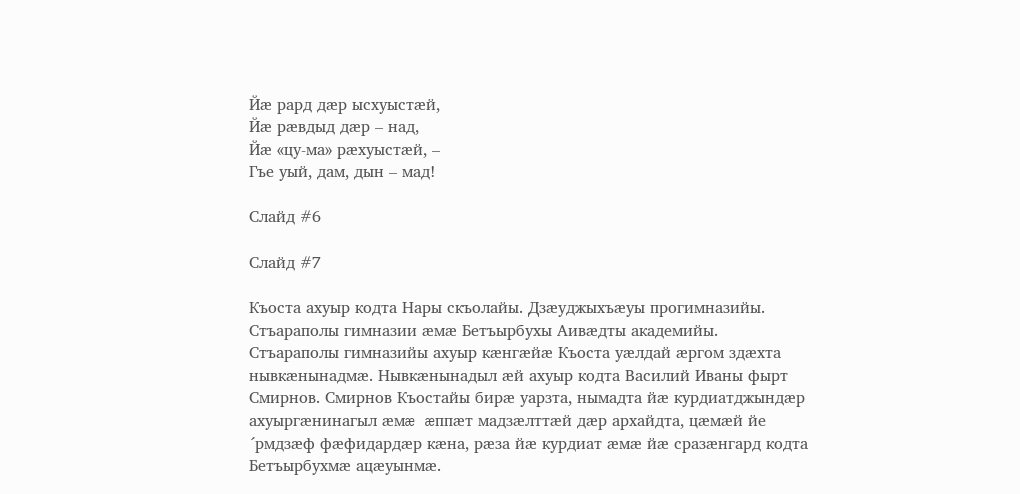Йæ рард дæр ысхуыстæй,
Йæ рæвдыд дæр – над,
Йæ «цу-ма» рæхуыстæй, –
Гъе уый, дам, дын – мад!

Слайд #6

Слайд #7

Къоста ахуыр кодта Нары скъолайы. Дзæуджыхъæуы прогимназийы. Стъараполы гимназии æмæ Бетъырбухы Аивæдты академийы. Стъараполы гимназийы ахуыр кæнгæйæ Къоста уæлдай æргом здæхта нывкæнынадмæ. Нывкæнынадыл æй ахуыр кодта Василий Иваны фырт Смирнов. Смирнов Къостайы бирæ уарзта, нымадта йæ курдиатджындæр ахуыргæнинагыл æмæ æппæт мадзæлттæй дæр архайдта, цæмæй йе ´рмдзæф фæфидардæр кæна, рæза йæ курдиат æмæ йæ сразæнгард кодта Бетъырбухмæ ацæуынмæ.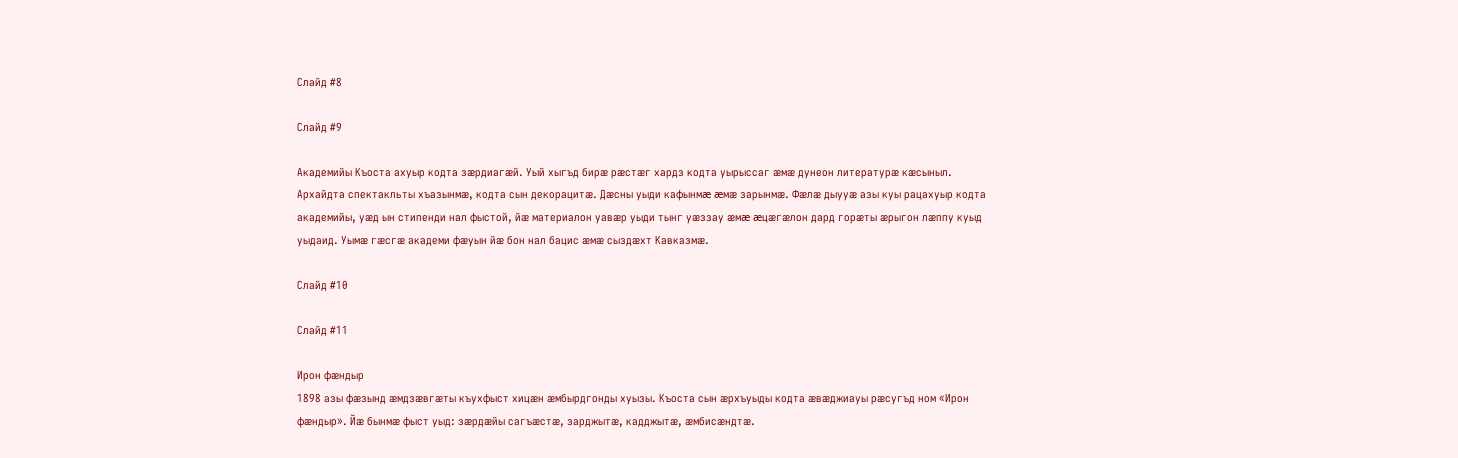Слайд #8

Слайд #9

Академийы Къоста ахуыр кодта зæрдиагæй. Уый хыгъд бирæ рæстæг хардз кодта уырыссаг æмæ дунеон литературæ кæсыныл. Архайдта спектакльты хъазынмæ, кодта сын декорацитæ. Дæсны уыди кафынмæ æмæ зарынмæ. Фæлæ дыууæ азы куы рацахуыр кодта академийы, уæд ын стипенди нал фыстой, йæ материалон уавæр уыди тынг уæззау æмæ æцæгæлон дард горæты æрыгон лæппу куыд уыдаид. Уымæ гæсгæ академи фæуын йæ бон нал бацис æмæ сыздæхт Кавказмæ.

Слайд #10

Слайд #11

Ирон фæндыр
1898 азы фæзынд æмдзæвгæты къухфыст хицæн æмбырдгонды хуызы. Къоста сын æрхъуыды кодта æвæджиауы рæсугъд ном «Ирон фæндыр». Йæ бынмæ фыст уыд: зæрдæйы сагъæстæ, зарджытæ, кадджытæ, æмбисæндтæ.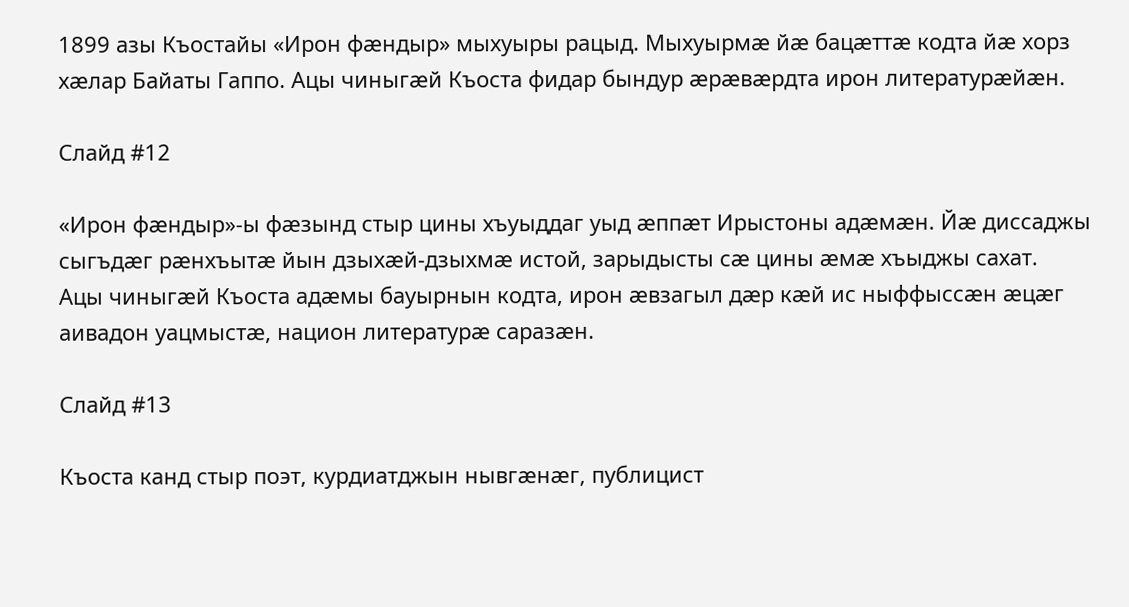1899 азы Къостайы «Ирон фæндыр» мыхуыры рацыд. Мыхуырмæ йæ бацæттæ кодта йæ хорз хæлар Байаты Гаппо. Ацы чиныгæй Къоста фидар бындур æрæвæрдта ирон литературæйæн.

Слайд #12

«Ирон фæндыр»-ы фæзынд стыр цины хъуыддаг уыд æппæт Ирыстоны адæмæн. Йæ диссаджы сыгъдæг рæнхъытæ йын дзыхæй-дзыхмæ истой, зарыдысты сæ цины æмæ хъыджы сахат.
Ацы чиныгæй Къоста адæмы бауырнын кодта, ирон æвзагыл дæр кæй ис ныффыссæн æцæг аивадон уацмыстæ, национ литературæ саразæн.

Слайд #13

Къоста канд стыр поэт, курдиатджын нывгæнæг, публицист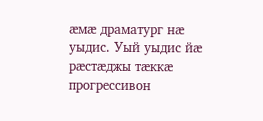æмæ драматург нæ уыдис. Уый уыдис йæ рæстæджы тæккæ прогрессивон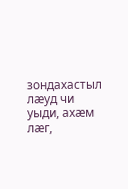зондахастыл лæуд чи уыди, ахæм лæг,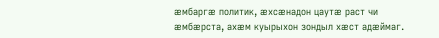æмбаргæ политик, æхсæнадон цаутæ раст чи æмбæрста, ахæм куырыхон зондыл хæст адæймаг.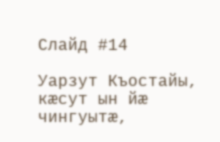Слайд #14

Уарзут Къостайы, кæсут ын йæ чингуытæ,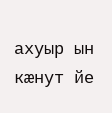ахуыр ын кæнут йе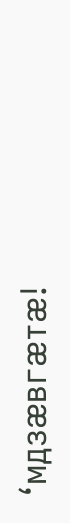‘мдзæвгæтæ!